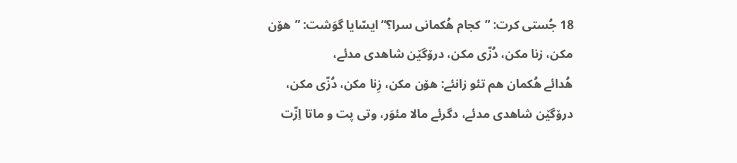18 جُستی کرت: ”کجام هُکمانی سرا؟“ ایسّایا گوَشت: ”هۆن مکن، زنا مکن، دُزّی مکن، درۆگێن شاهدی مدئے،
هُدائے هُکمان هم تئو زانئے: هۆن مکن، زِنا مکن، دُزّی مکن، درۆگێن شاهدی مدئے، دگرئے مالا مئوَر، وتی پت و ماتا اِزّت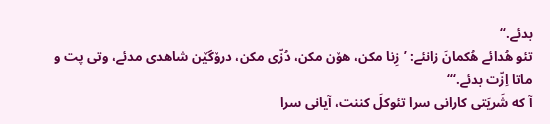بدئے.“
تئو هُدائے هُکمانَ زانئے: ’زِنا مکن، هۆن مکن، دُزّی مکن، درۆگێن شاهدی مدئے، وتی پت و ماتا اِزّت بدئے.‘“
آ که شَریَتی کارانی سرا تئوکلَ کننت، آیانی سرا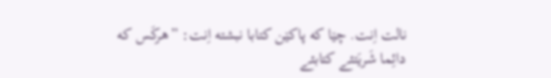نالت اِنت. چێا که پاکێن کتابا نبشته اِنت: ”هرکَس که دائِما شَریَتئے کتابئے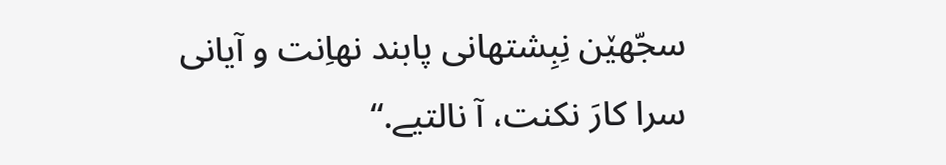سجّهێن نِبِشتهانی پابند نهاِنت و آیانی سرا کارَ نکنت، آ نالتیے.“